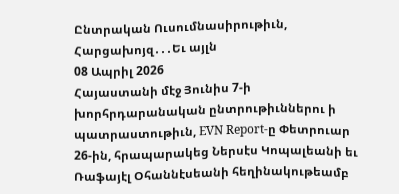Ընտրական Ուսումնասիրութիւն, Հարցախոյզ․․․Եւ այլն
08 Ապրիլ 2026
Հայաստանի մէջ Յունիս 7-ի խորհրդարանական ընտրութիւններու ի պատրաստութիւն, EVN Report-ը Փետրուար 26-ին, հրապարակեց Ներսէս Կոպալեանի եւ Ռաֆայէլ Օհաննէսեանի հեղինակութեամբ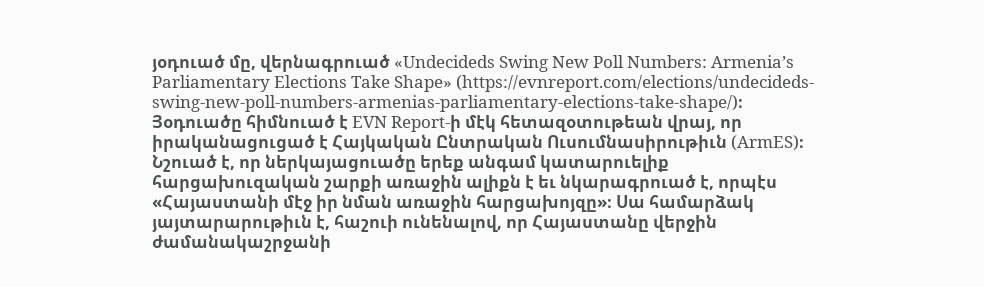յօդուած մը, վերնագրուած «Undecideds Swing New Poll Numbers: Armenia’s Parliamentary Elections Take Shape» (https://evnreport.com/elections/undecideds-swing-new-poll-numbers-armenias-parliamentary-elections-take-shape/)։ Յօդուածը հիմնուած է EVN Report-ի մէկ հետազօտութեան վրայ, որ իրականացուցած է Հայկական Ընտրական Ուսումնասիրութիւն (ArmES)։ Նշուած է, որ ներկայացուածը երեք անգամ կատարուելիք հարցախուզական շարքի առաջին ալիքն է եւ նկարագրուած է, որպէս «Հայաստանի մէջ իր նման առաջին հարցախոյզը»։ Սա համարձակ յայտարարութիւն է, հաշուի ունենալով, որ Հայաստանը վերջին ժամանակաշրջանի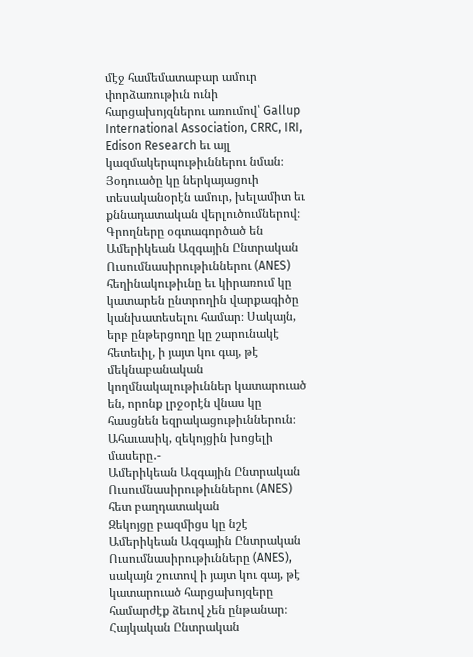մէջ համեմատաբար ամուր փորձառութիւն ունի հարցախոյզներու առումով՝ Gallup International Association, CRRC, IRI, Edison Research եւ այլ կազմակերպութիւններու նման։ Յօդուածը կը ներկայացուի տեսականօրէն ամուր, խելամիտ եւ քննադատական վերլուծումներով։ Գրողները օգտագործած են Ամերիկեան Ազգային Ընտրական Ուսումնասիրութիւններու (ANES) հեղինակութիւնը եւ կիրառում կը կատարեն ընտրողին վարքագիծը կանխատեսելու համար։ Սակայն, երբ ընթերցողը կը շարունակէ հետեւիլ, ի յայտ կու գայ, թէ մեկնաբանական կողմնակալութիւններ կատարուած են, որոնք լրջօրէն վնաս կը հասցնեն եզրակացութիւններուն։
Ահաւասիկ, զեկոյցին խոցելի մասերը․-
Ամերիկեան Ազգային Ընտրական Ուսումնասիրութիւններու (ANES) հետ բաղդատական
Զեկոյցը բազմիցս կը նշէ Ամերիկեան Ազգային Ընտրական Ուսումնասիրութիւնները (ANES), սակայն շուտով ի յայտ կու գայ, թէ կատարուած հարցախոյզերը համարժէք ձեւով չեն ընթանար։ Հայկական Ընտրական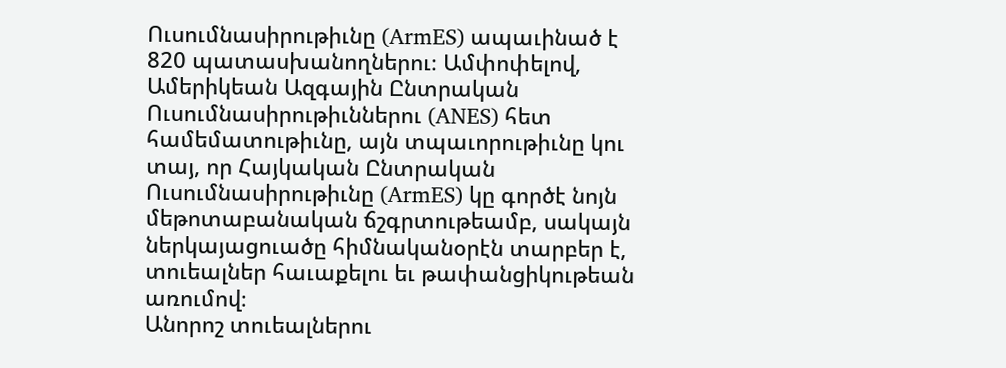Ուսումնասիրութիւնը (ArmES) ապաւինած է 820 պատասխանողներու։ Ամփոփելով, Ամերիկեան Ազգային Ընտրական Ուսումնասիրութիւններու (ANES) հետ համեմատութիւնը, այն տպաւորութիւնը կու տայ, որ Հայկական Ընտրական Ուսումնասիրութիւնը (ArmES) կը գործէ նոյն մեթոտաբանական ճշգրտութեամբ, սակայն ներկայացուածը հիմնականօրէն տարբեր է, տուեալներ հաւաքելու եւ թափանցիկութեան առումով։
Անորոշ տուեալներու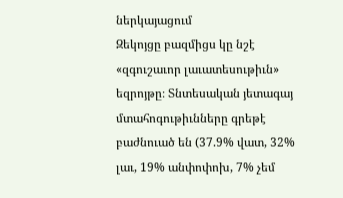ներկայացում
Զեկոյցը բազմիցս կը նշէ «զգուշաւոր լաւատեսութիւն» եզրոյթը։ Տնտեսական յետագայ մտահոգութիւնները գրեթէ բաժնուած են (37.9% վատ, 32% լաւ, 19% անփոփոխ, 7% չեմ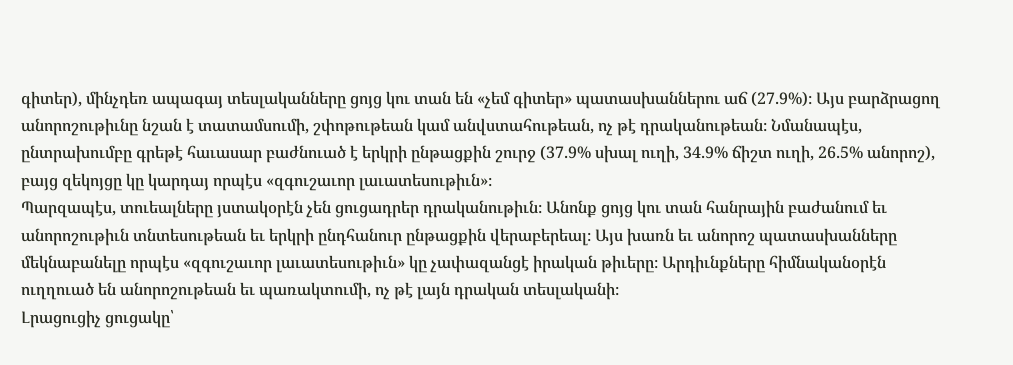գիտեր), մինչդեռ ապագայ տեսլականները ցոյց կու տան են «չեմ գիտեր» պատասխաններու աճ (27.9%)։ Այս բարձրացող անորոշութիւնը նշան է տատամսումի, շփոթութեան կամ անվստահութեան, ոչ թէ դրականութեան։ Նմանապէս, ընտրախումբը գրեթէ հաւասար բաժնուած է երկրի ընթացքին շուրջ (37.9% սխալ ուղի, 34.9% ճիշտ ուղի, 26.5% անորոշ), բայց զեկոյցը կը կարդայ որպէս «զգուշաւոր լաւատեսութիւն»։
Պարզապէս, տուեալները յստակօրէն չեն ցուցադրեր դրականութիւն։ Անոնք ցոյց կու տան հանրային բաժանում եւ անորոշութիւն տնտեսութեան եւ երկրի ընդհանուր ընթացքին վերաբերեալ։ Այս խառն եւ անորոշ պատասխանները մեկնաբանելը որպէս «զգուշաւոր լաւատեսութիւն» կը չափազանցէ իրական թիւերը։ Արդիւնքները հիմնականօրէն ուղղուած են անորոշութեան եւ պառակտումի, ոչ թէ լայն դրական տեսլականի։
Լրացուցիչ ցուցակը՝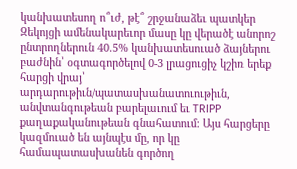կանխատեսող ո՞ւժ, թէ՞ շրջանաձեւ պատկեր
Զեկոյցի ամենակարեւոր մասը կը վերածէ անորոշ ընտրողներուն 40.5% կանխատեսուած ձայներու բաժնին՝ օգտագործելով 0-3 լրացուցիչ կշիռ երեք հարցի վրայ՝ արդարութիւն/պատասխանատուութիւն, անվտանգութեան բարելաւում եւ TRIPP քաղաքականութեան գնահատում։ Այս հարցերը կազմուած են այնպէս մը, որ կը համապատասխանեն գործող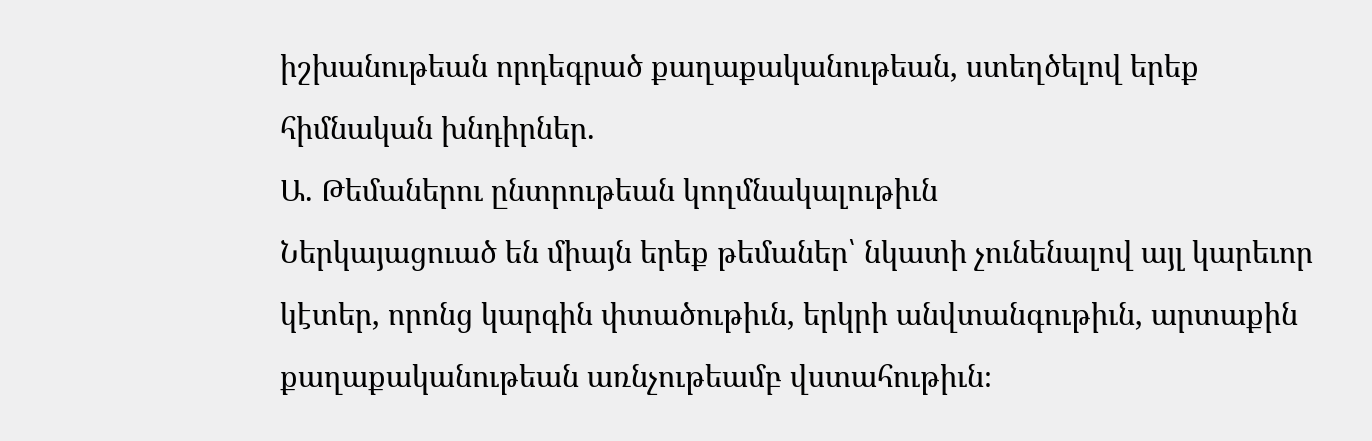իշխանութեան որդեգրած քաղաքականութեան, ստեղծելով երեք հիմնական խնդիրներ.
Ա. Թեմաներու ընտրութեան կողմնակալութիւն
Ներկայացուած են միայն երեք թեմաներ՝ նկատի չունենալով այլ կարեւոր կէտեր, որոնց կարգին փտածութիւն, երկրի անվտանգութիւն, արտաքին քաղաքականութեան առնչութեամբ վստահութիւն։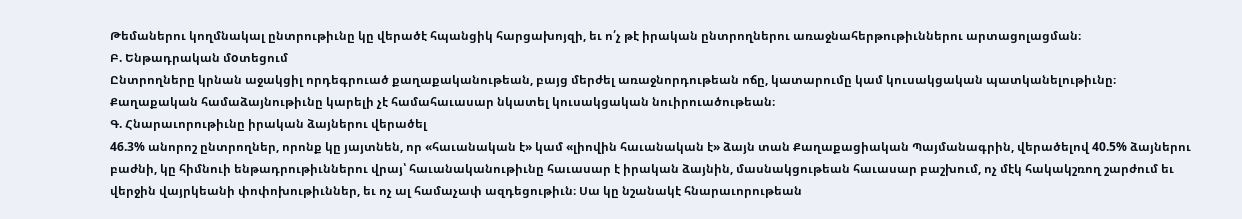Թեմաներու կողմնակալ ընտրութիւնը կը վերածէ հպանցիկ հարցախոյզի, եւ ո՛չ թէ իրական ընտրողներու առաջնահերթութիւններու արտացոլացման։
Բ. Ենթադրական մoտեցում
Ընտրողները կրնան աջակցիլ որդեգրուած քաղաքականութեան, բայց մերժել առաջնորդութեան ոճը, կատարումը կամ կուսակցական պատկանելութիւնը։ Քաղաքական համաձայնութիւնը կարելի չէ համահաւասար նկատել կուսակցական նուիրուածութեան։
Գ. Հնարաւորութիւնը իրական ձայներու վերածել
46.3% անորոշ ընտրողներ, որոնք կը յայտնեն, որ «հաւանական է» կամ «լիովին հաւանական է» ձայն տան Քաղաքացիական Պայմանագրին, վերածելով 40.5% ձայներու բաժնի, կը հիմնուի ենթադրութիւններու վրայ՝ հաւանականութիւնը հաւասար է իրական ձայնին, մասնակցութեան հաւասար բաշխում, ոչ մէկ հակակշռող շարժում եւ վերջին վայրկեանի փոփոխութիւններ, եւ ոչ ալ համաչափ ազդեցութիւն։ Սա կը նշանակէ հնարաւորութեան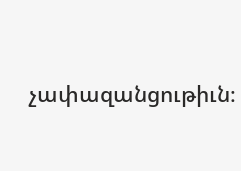չափազանցութիւն։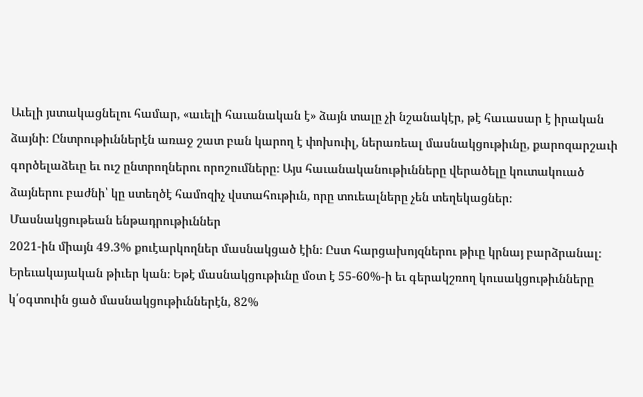Աւելի յստակացնելու համար, «աւելի հաւանական է» ձայն տալը չի նշանակէր, թէ հաւասար է իրական ձայնի։ Ընտրութիւններէն առաջ շատ բան կարող է փոխուիլ, ներառեալ մասնակցութիւնը, քարոզարշաւի գործելաձեւը եւ ուշ ընտրողներու որոշումները։ Այս հաւանականութիւնները վերածելը կուտակուած ձայներու բաժնի՝ կը ստեղծէ համոզիչ վստահութիւն, որը տուեալները չեն տեղեկացներ։
Մասնակցութեան ենթադրութիւններ
2021-ին միայն 49.3% քուէարկողներ մասնակցած էին։ Ըստ հարցախոյզներու թիւը կրնայ բարձրանալ։ Երեւակայական թիւեր կան։ Եթէ մասնակցութիւնը մօտ է 55-60%-ի եւ գերակշռող կուսակցութիւնները կ՛օգտուին ցած մասնակցութիւններէն, 82%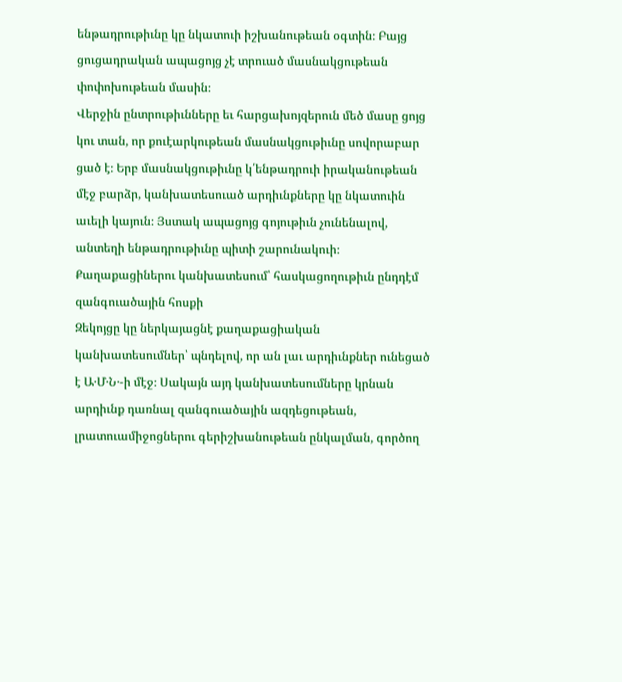ենթադրութիւնը կը նկատուի իշխանութեան օգտին։ Բայց ցուցադրական ապացոյց չէ տրուած մասնակցութեան փոփոխութեան մասին։
Վերջին ընտրութիւնները եւ հարցախոյզերուն մեծ մասը ցոյց կու տան, որ քուէարկութեան մասնակցութիւնը սովորաբար ցած է։ Երբ մասնակցութիւնը կ՛ենթադրուի իրականութեան մէջ բարձր, կանխատեսուած արդիւնքները կը նկատուին աւելի կայուն։ Յստակ ապացոյց գոյութիւն չունենալով, անտեղի ենթադրութիւնը պիտի շարունակուի։
Քաղաքացիներու կանխատեսում՝ հասկացողութիւն ընդդէմ զանգուածային հոսքի
Զեկոյցը կը ներկայացնէ քաղաքացիական կանխատեսումներ՝ պնդելով, որ ան լաւ արդիւնքներ ունեցած է Ա․Մ․Ն․-ի մէջ։ Սակայն այդ կանխատեսումները կրնան արդիւնք դառնալ զանգուածային ազդեցութեան, լրատուամիջոցներու գերիշխանութեան ընկալման, գործող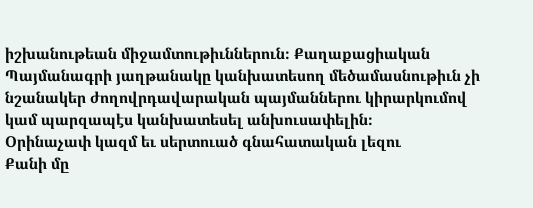իշխանութեան միջամտութիւններուն։ Քաղաքացիական Պայմանագրի յաղթանակը կանխատեսող մեծամասնութիւն չի նշանակեր ժողովրդավարական պայմաններու կիրարկումով կամ պարզապէս կանխատեսել անխուսափելին։
Օրինաչափ կազմ եւ սերտուած գնահատական լեզու
Քանի մը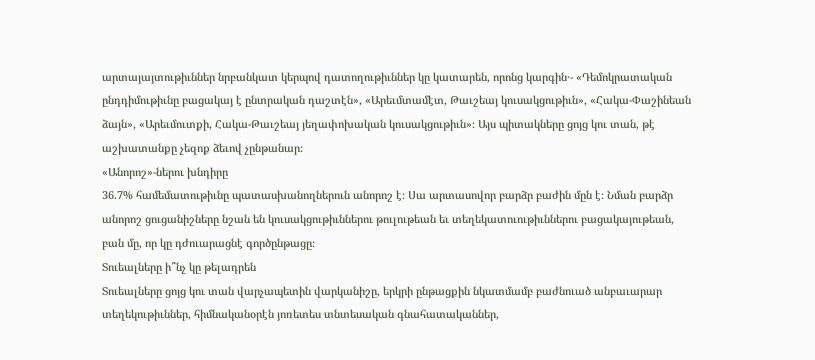արտայայտութիւններ նրբանկատ կերպով դատողութիւններ կը կատարեն, որոնց կարգին․- «Դեմոկրատական ընդդիմութիւնը բացակայ է ընտրական դաշտէն», «Արեւմտամէտ, Թաւշեայ կուսակցութիւն», «Հակա-Փաշինեան ձայն», «Արեւմուտքի, Հակա-Թաւշեայ յեղափոխական կուսակցութիւն»։ Այս պիտակները ցոյց կու տան, թէ աշխատանքը չեզոք ձեւով չընթանար։
«Անորոշ»-ներու խնդիրը
36.7% համեմատութիւնը պատասխանողներուն անորոշ է։ Սա արտասովոր բարձր բաժին մըն է։ Նման բարձր անորոշ ցուցանիշները նշան են կուսակցութիւններու թուլութեան եւ տեղեկատուութիւններու բացակայութեան, բան մը, որ կը դժուարացնէ գործընթացը։
Տուեալները ի՞նչ կը թելադրեն
Տուեալները ցոյց կու տան վարչապետին վարկանիշը, երկրի ընթացքին նկատմամբ բաժնուած անբաւարար տեղեկութիւններ, հիմնականօրէն յոռետես տնտեսական գնահատականներ,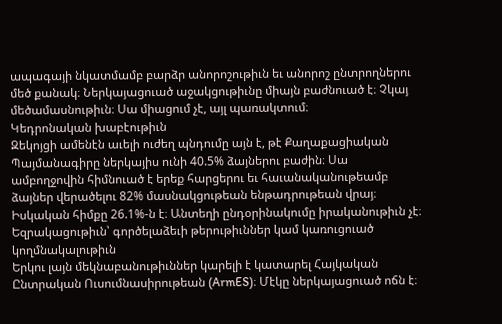ապագայի նկատմամբ բարձր անորոշութիւն եւ անորոշ ընտրողներու մեծ քանակ։ Ներկայացուած աջակցութիւնը միայն բաժնուած է։ Չկայ մեծամասնութիւն։ Սա միացում չէ, այլ պառակտում։
Կեդրոնական խաբէութիւն
Զեկոյցի ամենէն աւելի ուժեղ պնդումը այն է, թէ Քաղաքացիական Պայմանագիրը ներկայիս ունի 40.5% ձայներու բաժին։ Սա ամբողջովին հիմնուած է երեք հարցերու եւ հաւանականութեամբ ձայներ վերածելու 82% մասնակցութեան ենթադրութեան վրայ։ Իսկական հիմքը 26.1%-ն է։ Անտեղի ընդօրինակումը իրականութիւն չէ։
Եզրակացութիւն՝ գործելաձեւի թերութիւններ կամ կառուցուած կողմնակալութիւն
Երկու լայն մեկնաբանութիւններ կարելի է կատարել Հայկական Ընտրական Ուսումնասիրութեան (ArmES)։ Մէկը ներկայացուած ոճն է։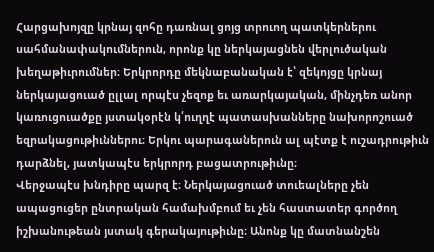Հարցախոյզը կրնայ զոհը դառնալ ցոյց տրուող պատկերներու սահմանափակումներուն, որոնք կը ներկայացնեն վերլուծական խեղաթիւրումներ։ Երկրորդը մեկնաբանական է՝ զեկոյցը կրնայ ներկայացուած ըլլալ որպէս չեզոք եւ առարկայական, մինչդեռ անոր կառուցուածքը յստակօրէն կ՛ուղղէ պատասխանները նախորոշուած եզրակացութիւններու։ Երկու պարագաներուն ալ պէտք է ուշադրութիւն դարձնել, յատկապէս երկրորդ բացատրութիւնը։
Վերջապէս խնդիրը պարզ է։ Ներկայացուած տուեալները չեն ապացուցեր ընտրական համախմբում եւ չեն հաստատեր գործող իշխանութեան յստակ գերակայութիւնը։ Անոնք կը մատնանշեն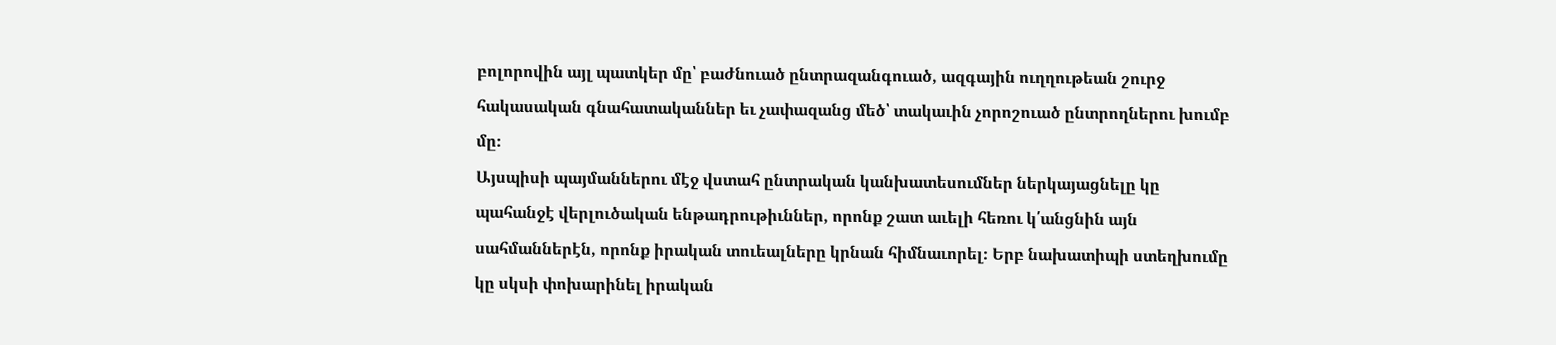բոլորովին այլ պատկեր մը՝ բաժնուած ընտրազանգուած, ազգային ուղղութեան շուրջ հակասական գնահատականներ եւ չափազանց մեծ՝ տակաւին չորոշուած ընտրողներու խումբ մը։
Այսպիսի պայմաններու մէջ վստահ ընտրական կանխատեսումներ ներկայացնելը կը պահանջէ վերլուծական ենթադրութիւններ, որոնք շատ աւելի հեռու կ՛անցնին այն սահմաններէն, որոնք իրական տուեալները կրնան հիմնաւորել։ Երբ նախատիպի ստեղխումը կը սկսի փոխարինել իրական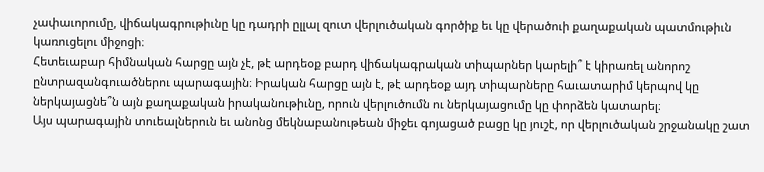չափաւորումը, վիճակագրութիւնը կը դադրի ըլլալ զուտ վերլուծական գործիք եւ կը վերածուի քաղաքական պատմութիւն կառուցելու միջոցի։
Հետեւաբար հիմնական հարցը այն չէ, թէ արդեօք բարդ վիճակագրական տիպարներ կարելի՞ է կիրառել անորոշ ընտրազանգուածներու պարագային։ Իրական հարցը այն է, թէ արդեօք այդ տիպարները հաւատարիմ կերպով կը ներկայացնե՞ն այն քաղաքական իրականութիւնը, որուն վերլուծումն ու ներկայացումը կը փորձեն կատարել։
Այս պարագային տուեալներուն եւ անոնց մեկնաբանութեան միջեւ գոյացած բացը կը յուշէ, որ վերլուծական շրջանակը շատ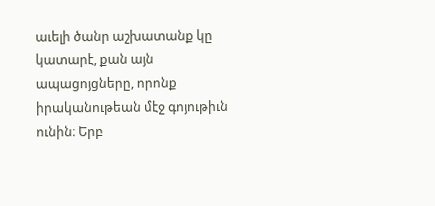աւելի ծանր աշխատանք կը կատարէ, քան այն ապացոյցները, որոնք իրականութեան մէջ գոյութիւն ունին։ Երբ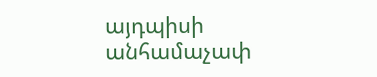այդպիսի անհամաչափ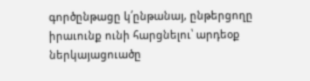գործընթացը կ՛ընթանայ, ընթերցողը իրաւունք ունի հարցնելու՝ արդեօք ներկայացուածը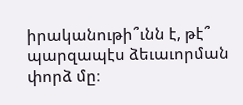իրականութի՞ւնն է, թէ՞ պարզապէս ձեւաւորման փորձ մը։